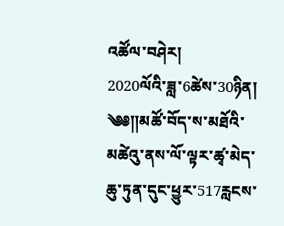འཚོལ་བཤེར།
2020ལོའི་ཟླ་6ཚེས་30ཉིན།
༄༅༎མཚོ་བོད་ས་མཐོའི་མཚེའུ་ནས་ལོ་ལྟར་ཚྭ་མེད་ཆུ་ཏུན་དུང་ཕྱུར་517རླངས་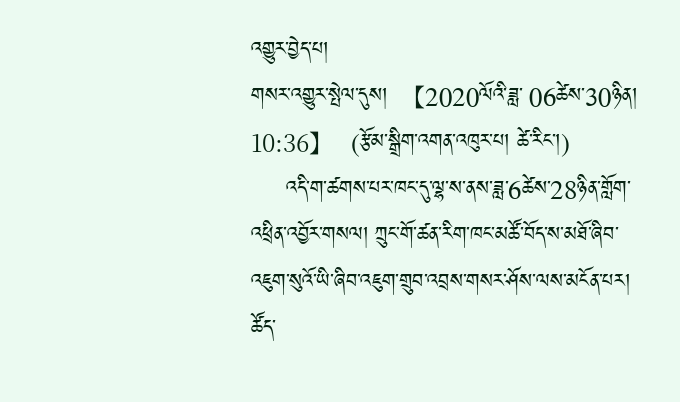འགྱུར་བྱེད་པ།
གསར་འགྱུར་སྤེལ་དུས།  【2020ལོའི་ཟླ་ 06ཚེས་30ཉིན། 10:36】   (རྩོམ་སྒྲིག་འགན་འཁུར་པ། ཚེ་རིང་།)
     འདི་ག་ཚགས་པར་ཁང་དུ་ལྷ་ས་ནས་ཟླ་6ཚེས་28ཉིན་གློག་འཕྲིན་འབྱོར་གསལ། ཀྲུང་གོ་ཚན་རིག་ཁང་མཚོ་བོད་ས་མཐོ་ཞིབ་འཇུག་སུའོ་ཡི་ཞིབ་འཇུག་གྲུབ་འབྲས་གསར་ཤོས་ལས་མངོན་པར། ཚོད་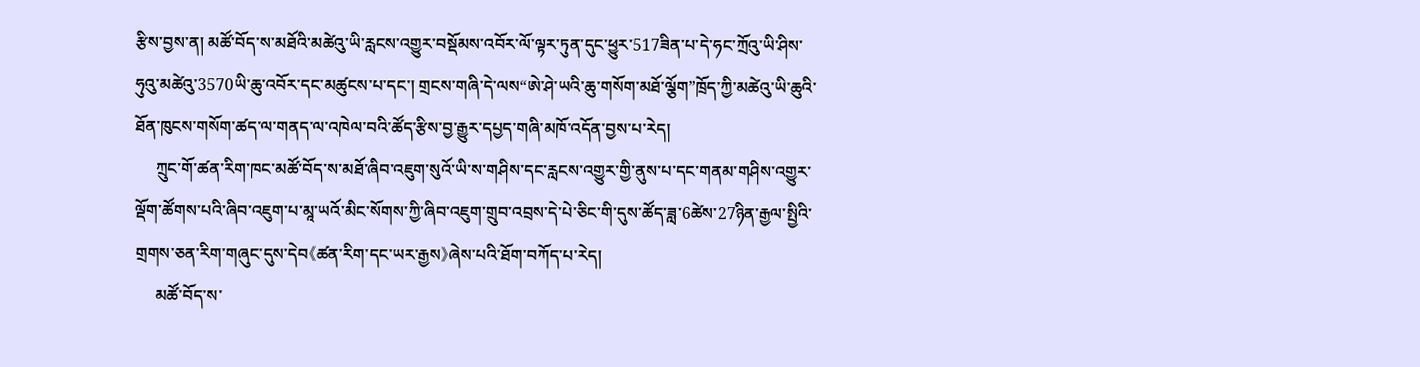རྩིས་བྱས་ན། མཚོ་བོད་ས་མཐོའི་མཚེའུ་ཡི་རླངས་འགྱུར་བསྡོམས་འབོར་ལོ་ལྟར་ཏུན་དུང་ཕྱུར་517ཟིན་པ་དེ་ཧང་ཀྲོའུ་ཡི་ཤིས་ཧུའུ་མཚེའུ་3570ཡི་ཆུ་འབོར་དང་མཚུངས་པ་དང་། གྲངས་གཞི་དེ་ལས“ཨེ་ཤེ་ཡའི་ཆུ་གསོག་མཐོ་ལྕོག”ཁྲོད་ཀྱི་མཚེའུ་ཡི་ཆུའི་ཐོན་ཁུངས་གསོག་ཚད་ལ་གནད་ལ་འཁེལ་བའི་ཚོད་རྩིས་བྱ་རྒྱུར་དཔྱད་གཞི་མཁོ་འདོན་བྱས་པ་རེད།
     ཀྲུང་གོ་ཚན་རིག་ཁང་མཚོ་བོད་ས་མཐོ་ཞིབ་འཇུག་སུའོ་ཡི་ས་གཤིས་དང་རླངས་འགྱུར་གྱི་ནུས་པ་དང་གནམ་གཤིས་འགྱུར་ལྡོག་ཚོགས་པའི་ཞིབ་འཇུག་པ་མཱ་ཡའོ་མིང་སོགས་ཀྱི་ཞིབ་འཇུག་གྲུབ་འབྲས་དེ་པེ་ཅིང་གི་དུས་ཚོད་ཟླ་6ཚེས་27ཉིན་རྒྱལ་སྤྱིའི་གྲགས་ཅན་རིག་གཞུང་དུས་དེབ《ཚན་རིག་དང་ཡར་རྒྱས》ཞེས་པའི་ཐོག་བཀོད་པ་རེད།
     མཚོ་བོད་ས་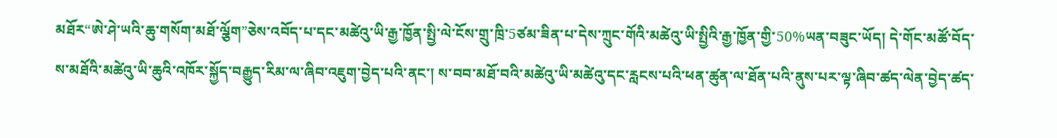མཐོར“ཨེ་ཤེ་ཡའི་ཆུ་གསོག་མཐོ་ལྕོག”ཅེས་འབོད་པ་དང་མཚེའུ་ཡི་རྒྱ་ཁྱོན་སྤྱི་ལེ་ངོས་གྲུ་ཁྲི་5ཙམ་ཟིན་པ་དེས་ཀྲུང་གོའི་མཚེའུ་ཡི་སྤྱིའི་རྒྱ་ཁྱོན་གྱི་50%ཡན་བཟུང་ཡོད། དེ་གོང་མཚོ་བོད་ས་མཐོའི་མཚེའུ་ཡི་ཆུའི་འཁོར་སྐྱོད་བརྒྱུད་རིམ་ལ་ཞིབ་འཇུག་བྱེད་པའི་ནང་། ས་བབ་མཐོ་བའི་མཚེའུ་ཡི་མཚེའུ་དང་རླངས་པའི་ཕན་ཚུན་ལ་ཐོན་པའི་ནུས་པར་ལྟ་ཞིབ་ཚད་ལེན་བྱེད་ཚད་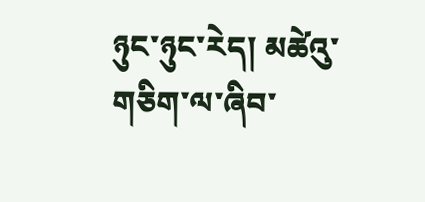ཉུང་ཉུང་རེད། མཚེའུ་གཅིག་ལ་ཞིབ་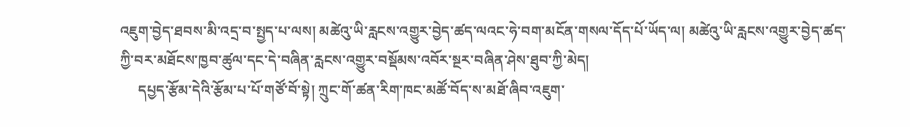འཇུག་བྱེད་ཐབས་མི་འདྲ་བ་སྤྱད་པ་ལས། མཚེའུ་ཡི་རླངས་འགྱུར་བྱེད་ཚད་ལའང་ཧེ་བག་མངོན་གསལ་དོད་པོ་ཡོད་ལ། མཚེའུ་ཡི་རླངས་འགྱུར་བྱེད་ཚད་ཀྱི་བར་མཐོངས་ཁྱབ་ཚུལ་དང་དེ་བཞིན་རླངས་འགྱུར་བསྡོམས་འབོར་སྔར་བཞིན་ཤེས་ཐུབ་ཀྱི་མེད།
     དཔྱད་རྩོམ་དེའི་རྩོམ་པ་པོ་གཙོ་བོ་སྟེ། ཀྲུང་གོ་ཚན་རིག་ཁང་མཚོ་བོད་ས་མཐོ་ཞིབ་འཇུག་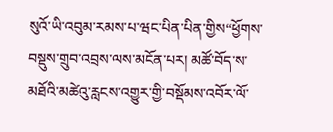སུའོ་ཡི་འབུམ་རམས་པ་ཝང་པིན་པིན་གྱིས“ཕྱོགས་བསྡུས་གྲུབ་འབྲས་ལས་མངོན་པར། མཚོ་བོད་ས་མཐོའི་མཚེའུ་རླངས་འགྱུར་གྱི་བསྡོམས་འབོར་ལོ་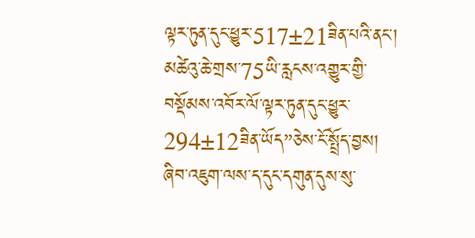ལྟར་ཏུན་དུང་ཕྱུར་517±21ཟིན་པའི་ནང་། མཚེའུ་ཆེ་གྲས་75ཡི་རླངས་འགྱུར་གྱི་བསྡོམས་འབོར་ལོ་ལྟར་ཏུན་དུང་ཕྱུར་294±12ཟིན་ཡོད”ཅེས་ངོ་སྤྲོད་བྱས། ཞིབ་འཇུག་ལས་ད་དུང་དགུན་དུས་སུ་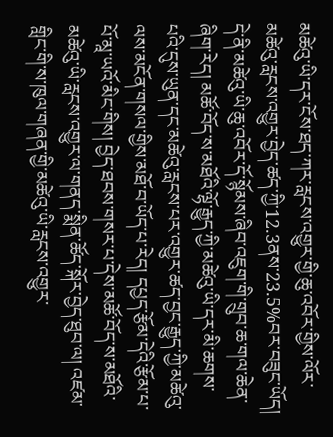མཚེའུ་ཡི་དར་ངོས་ཐད་ཀར་རླངས་འགྱུར་གྱི་ཆུ་འབོར་གྱིས་ལོར་མཚེའུ་རླངས་འགྱུར་བྱེད་ཚད་ཀྱི་12.3ནས་23.5%བར་བཟུང་ཡོད། དེ་ནི་མཚེའུ་ཡི་ཆུ་འབོར་དོ་སྙོམས་ཞིབ་འཇུག་གི་གྲུབ་ཆ་གལ་ཆེན་ཞིག་རེད། མཚོ་བོད་ས་མཐོའི་ལྷོ་རྒྱུད་ཀྱི་མཚེའུ་ཡི་དར་མི་ཆགས་པའི་དུས་ཡུན་དང་མཚེའུ་རླངས་པར་འགྱུར་ཚད་བྱང་རྒྱུད་ཀྱི་མཚེའུ་ལས་མངོན་གསལ་གྱིས་མཐོ་བ་ཡོད་པ་རེད། དཔྱད་རྩོམ་དེའི་རྩོམ་པ་པོ་མཱ་ཡའོ་མིང་གིས། བྱེད་ཐབས་གསར་པ་དེས་མཚོ་བོད་ས་མཐོའི་མཚེའུ་ཡི་རླངས་འགྱུར་ལ་གནད་སྨིན་ཚོད་སྐོར་བྱེད་ཐུབ་ལ། འཛམ་གླིང་གི་ས་ཁུལ་གཞན་གྱི་མཚེའུ་ཡི་རླངས་འགྱུར་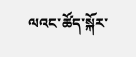ལའང་ཚོད་སྐོར་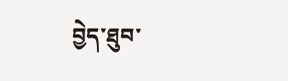བྱེད་ཐུབ་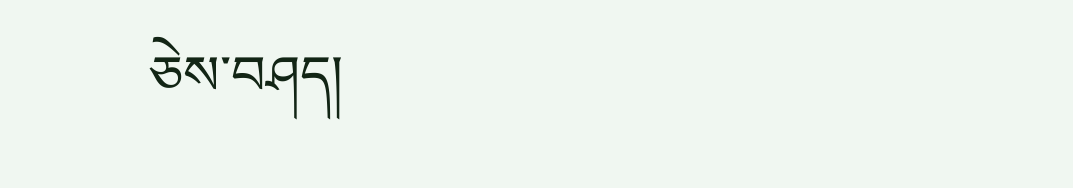ཅེས་བཤད།